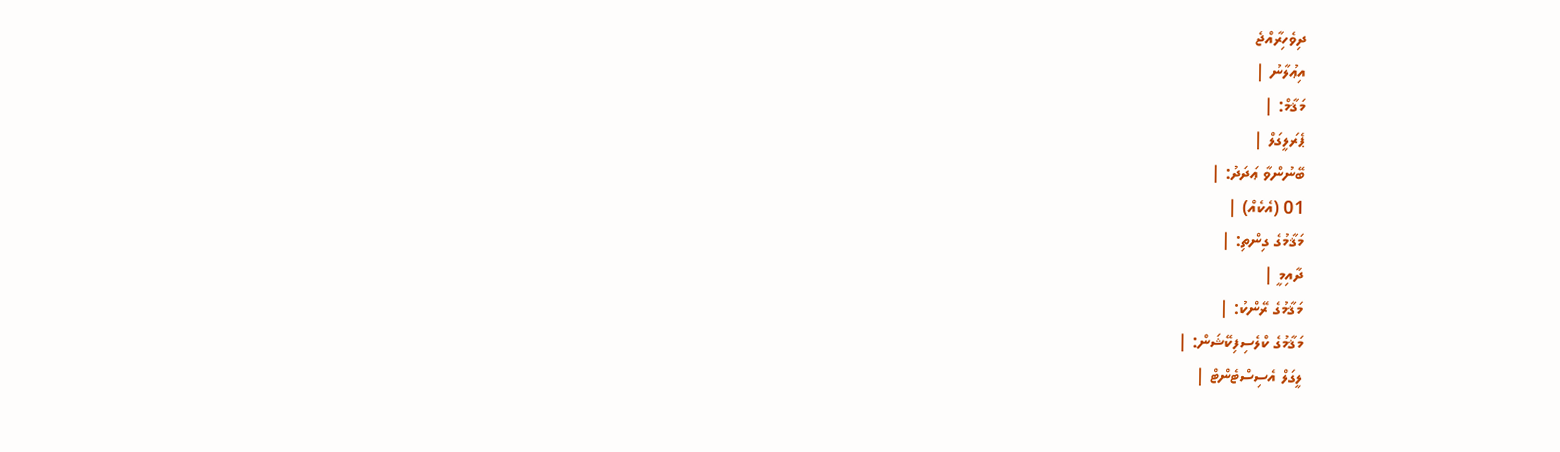ދިވެހިރާއްޖެ
އިޢުލާނު |
މަޤާމް: |
ޕެރަލީގަލް |
ބޭނުންވާ ޢަދަދު: |
01 (އެކެއް) |
މަޤާމުގެ ގިންތި: |
ދާއިމީ |
މަޤާމުގެ ރޭންކު: |
މަޤާމުގެ ކްލެސިފިކޭޝަން: |
ލީގަލް އެސިސްޓެންޓް |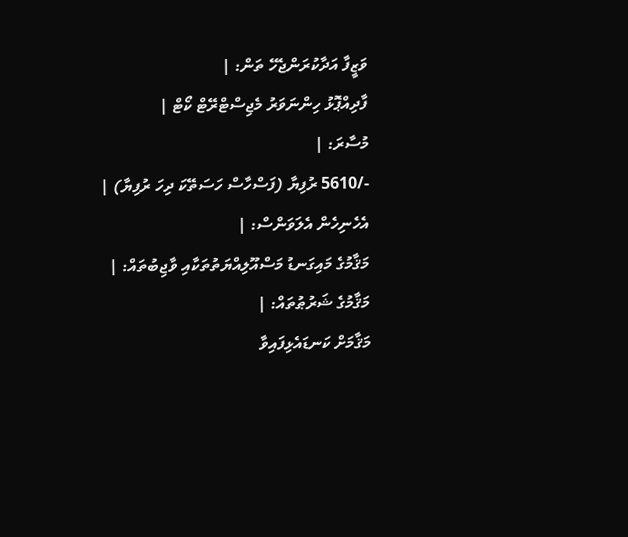ވަޒީފާ އަދާކުރަންޖެހޭ ތަން: |
ފާދިއްޕޮޅު ހިންނަވަރު މެޖިސްޓްރޭޓް ކޯޓް |
މުސާރަ: |
-/5610 ރުފިޔާ (ފަސްހާސް ހަސަތޭކަ ދިހަ ރުފިޔާ) |
އެހެނިހެން އެލަވަންސް: |
މަޤާމުގެ މައިގަނޑު މަސްއޫލިއްޔަތުތަކާއި ވާޖިބުތައް: |
މަޤާމުގެ ޝަރުޠުތައް: |
މަޤާމަށް ކަނޑައެޅިފައިވާ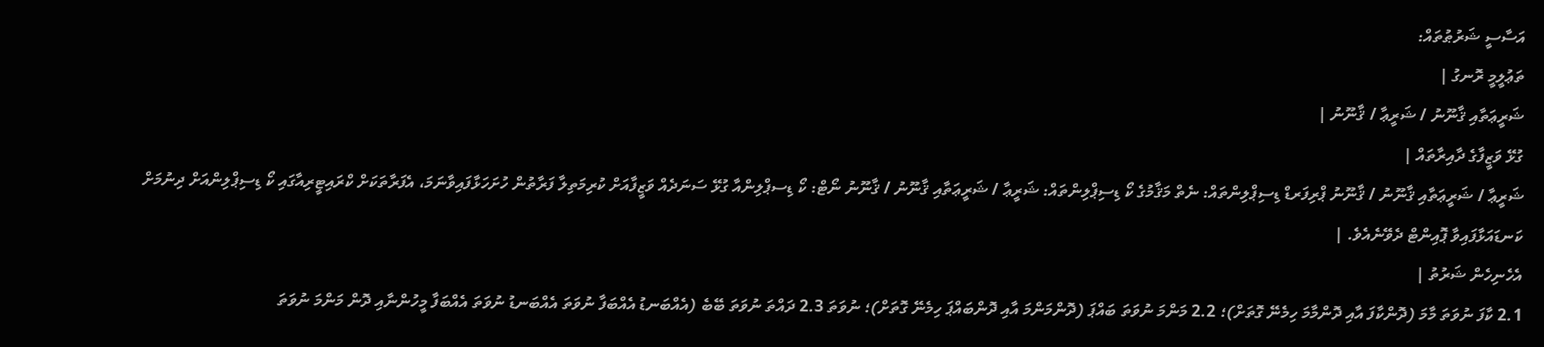އަސާސީ ޝަރުޠުތައް:
ތަޢުލީމީ ރޮނގު |
ޝަރީޢަތާއި ޤާނޫނު / ޝަރީޢާ / ޤާނޫނު |
ގުޅޭ ވަޒީފާގެ ދާއިރާތައް |
ޝަރީޢާ / ޝަރީޢަތާއި ޤާނޫނު / ޤާނޫނު ޕްރިފަރޑް ޑިސިޕްލިންތައް: ނެތް މަޤާމުގެ ކޯ ޑިސިޕްލިންތައް: ޝަރީޢާ / ޝަރީޢަތާއި ޤާނޫނު / ޤާނޫނު ނޯޓް: ކޯ ޑިސޕްލިންއާ ގުޅޭ ސަނަދެއް ވަޒީފާއަށް ކުރިމަތިލާ ފަރާތުން ހުށަހަޅާފައިވާނަމަ، އެފަރާތަކަށް ކްރައިޓީރިއާގައި ކޯ ޑިސިޕްލިންއަށް ދިނުމަށް ކަނޑައަޅާފައިވާ ޕޮއިންޓް ދެވޭނެއެވެ. |
އެހެނިހެން ޝަރުތު |
2.1 ކާފަ ނުވަތަ މާމަ (ދޮންކާފަ އާއި ދޮންމާމަ ހިމެނޭ ގޮތަށް)؛ 2.2 މަންމަ ނުވަތަ ބައްޕަ (ދޮންމަންމަ އާއި ދޮންބައްޕަ ހިމެނޭ ގޮތަށް)؛ ނުވަތަ 2.3 ދައްތަ ނުވަތަ ބޭބެ (އެއްބަނޑު އެއްބަފާ ނުވަތަ އެއްބަނޑު ނުވަތަ އެއްބަފާ މީހުންނާއި ދޮން މަންމަ ނުވަތަ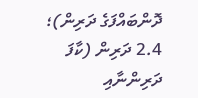ދޮންބައްފަގެ ދަރިން)؛ 2.4 ދަރިން (ކާފަ ދަރިންނާއި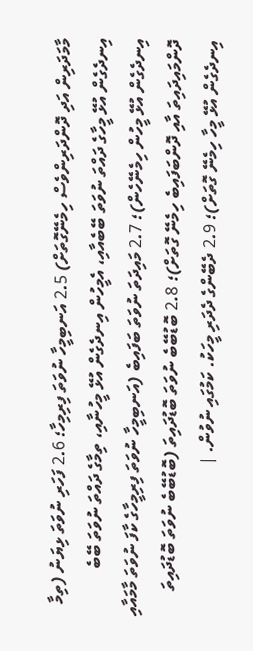މާމަދަރިން އަދި ދޮންދަރިންވެސް ހިމެނޭގޮތަށް) 2.5 އަނބިމީހާ ނުވަތަ ފިރިމިހާ؛ 2.6 ފަހަރި ނުވަތަ ޅިޔަނު (ތިމާ އިނދެގެން އުޅޭ މީހާގެ ދައްތަ ނުވަތަ ބޭބެއާއި، އެމީހުން އިނދެގެން އުޅޭ މީހުނާއި، ތިމާގެ ދައްތަ ނުވަތަ ބޭބެ އިނދެގެން އުޅޭ މީހުން ހިމެނޭހެން)؛ 2.7 މައިދަތަ ނުވަތަ ބަފައިބެ (އަނބިމީހާ ނުވަތަ ފިރިމީހާގެ ކާފަ ނުވަތަ މާމައާއި ދޮންމައިދައިތަ އާއި ދޮންބަފައިބެ ހިމެނޭ ގޮތަށް)؛ 2.8 ބޮޑުބޭބެ ނުވަތަ ބޮޑުދައިތަ (ބޮޑުބޭބެ ނުވަތަ ބޮޑުދައިތަ އިނދެގެން އުޅޭ މީހާ ހިމެނޭ ގޮތަށް)؛ 2.9 ދެބޭންގެ ދެދަރި މީހަކު. ކަމުގައި ނުވުން. |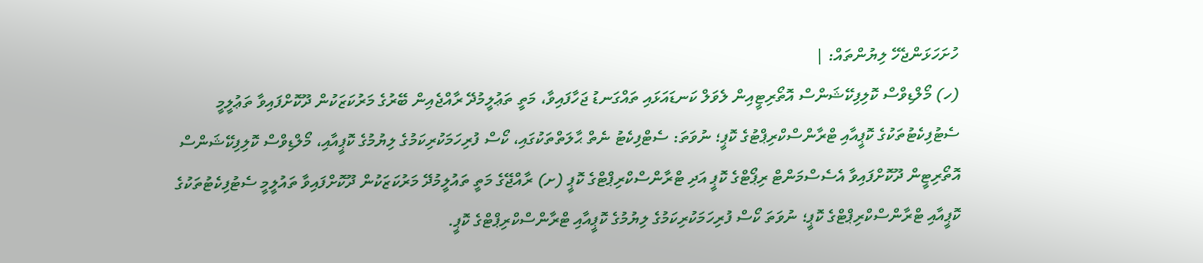ހުށަހަޅަންޖެހޭ ލިޔުންތައް: |
(ހ) މޯލްޑިވްސް ކޮލިފިކޭޝަންސް އޮތޯރިޓީއިން ލެވަލް ކަނޑައަޅައި ތައްގަނޑު ޖަހާފައިވާ، މަތީ ތަޢުލީމުދޭ ރާއްޖެއިން ބޭރުގެ މަރުކަޒަކުން ދޫކޮށްފައިވާ ތަޢުލީމީ ސެޓުފިކެޓުތަކުގެ ކޮޕީއާއި ޓްރާންސްކްރިޕްޓުގެ ކޮޕީ؛ ނުވަތަ: ސެޓްފިކެޓު ނެތް ޙާލަތްތަކުގައި، ކޯސް ފުރިހަމަކުރިކަމުގެ ލިޔުމުގެ ކޮޕީއާއި، މޯލްޑިވްސް ކޮލިފިކޭޝަންސް އޮތޯރިޓީން ދޫކޮށްފައިވާ އެސެސްމަންޓް ރިޕޯޓްގެ ކޮޕީ އަދި ޓްރާންސްކްރިޕްޓްގެ ކޮޕީ (ށ) ރާއްޖޭގެ މަތީ ތައުލީމުދޭ މަރުކަޒަކުން ދޫކޮށްފައިވާ ތައުލީމީ ސެޓުފިކެޓުތަކުގެ ކޮޕީއާއި ޓްރާންސްކްރިޕްޓްގެ ކޮޕީ؛ ނުވަތަ ކޯސް ފުރިހަމަކުރިކަމުގެ ލިޔުމުގެ ކޮޕީއާއި ޓްރާންސްކްރިޕްޓްގެ ކޮޕީ.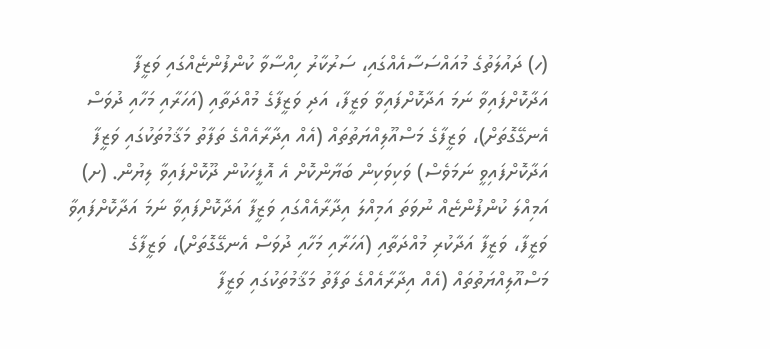(ހ) ދައުލަތުގެ މުއައްސަސާއެއްގައި، ސަރުކާރު ހިއްސާވާ ކުންފުންޏެއްގައި ވަޒީފާ އަދާކޮށްފައިވާ ނަމަ އަދާކޮށްފައިވާ ވަޒީފާ، އަދި ވަޒީފާގެ މުއްދަތާއި (އަހަރާއި މަހާއި ދުވަސް އެނގޭގޮތަށް)، ވަޒީފާގެ މަސްއޫލިއްޔަތުތައް (އެއް އިދާރާއެއްގެ ތަފާތު މަޤާމުތަކުގައި ވަޒީފާ އަދާކޮށްފައިވީ ނަމަވެސް) ވަކިވަކިން ބަޔާންކޮށް އެ އޮފީހަކުން ދޫކޮށްފައިވާ ލިޔުން. (ށ) އަމިއްލަ ކުންފުންޏެއް ނުވަތަ އަމިއްލަ އިދާރާއެއްގައި ވަޒީފާ އަދާކޮށްފައިވާ ނަމަ އަދާކޮށްފައިވާ ވަޒީފާ، ވަޒީފާ އަދާކުރި މުއްދަތާއި (އަހަރާއި މަހާއި ދުވަސް އެނގޭގޮތަށް)، ވަޒީފާގެ މަސްއޫލިއްޔަތުތައް (އެއް އިދާރާއެއްގެ ތަފާތު މަޤާމުތަކުގައި ވަޒީފާ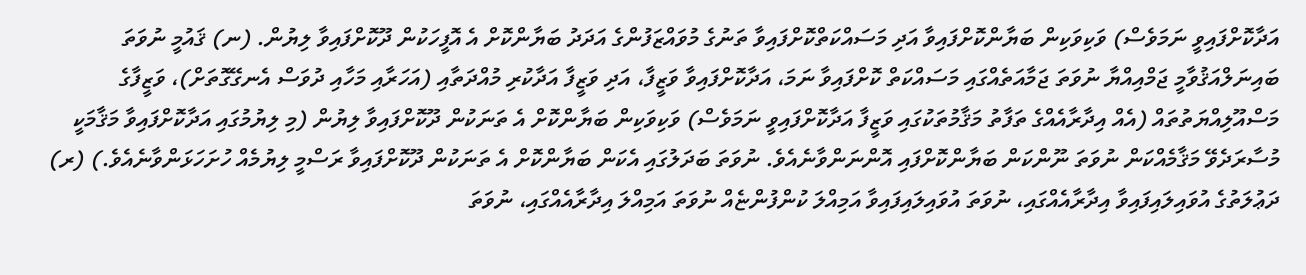އަދާކޮށްފައިވީ ނަމަވެސް) ވަކިވަކިން ބަޔާންކޮށްފައިވާ އަދި މަސައްކަތްކޮށްފައިވާ ތަނުގެ މުވައްޒަފުންގެ އަދަދު ބަޔާންކޮށް އެ އޮފީހަކުން ދޫކޮށްފައިވާ ލިޔުން. (ނ) ޤައުމީ ނުވަތަ ބައިނަލްއަޤުވާމީ ޖަމްއިއްޔާ ނުވަތަ ޖަމާއަތެއްގައި މަސައްކަތް ކޮށްފައިވާ ނަމަ، އަދާކޮށްފައިވާ ވަޒީފާ، އަދި ވަޒީފާ އަދާކުރި މުއްދަތާއި (އަހަރާއި މަހާއި ދުވަސް އެނގޭގޮތަށް)، ވަޒީފާގެ މަސްއޫލިއްޔަތުތައް (އެއް އިދާރާއެއްގެ ތަފާތު މަޤާމުތަކުގައި ވަޒީފާ އަދާކޮށްފައިވީ ނަމަވެސް) ވަކިވަކިން ބަޔާންކޮށް އެ ތަނަކުން ދޫކޮށްފައިވާ ލިޔުން (މި ލިޔުމުގައި އަދާކޮށްފައިވާ މަޤާމަކީ މުސާރަދެވޭ މަޤާމެއްކަން ނުވަތަ ނޫންކަން ބަޔާންކޮށްފައި އޮންނަންވާނެއެވެ. ނުވަތަ ބަދަލުގައި އެކަން ބަޔާންކޮށް އެ ތަނަކުން ދޫކޮށްފައިވާ ރަސްމީ ލިޔުމެއް ހުށަހަޅަންވާނެއެވެ.) (ރ) ދަޢުލަތުގެ އުވައިލައިފައިވާ އިދާރާއެއްގައި، ނުވަތަ އުވައިލައިފައިވާ އަމިއްލަ ކުންފުންޏެއް ނުވަތަ އަމިއްލަ އިދާރާއެއްގައި، ނުވަތަ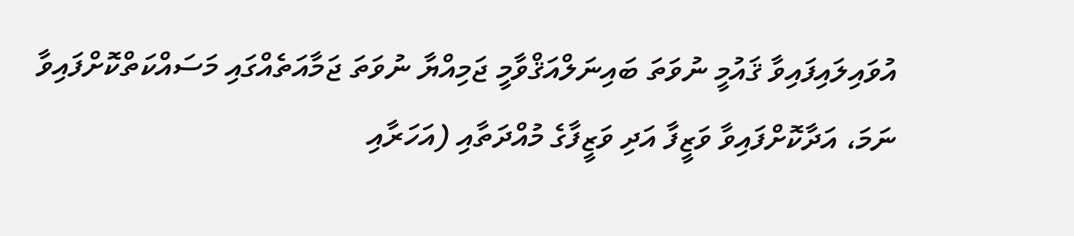އުވައިލައިފައިވާ ޤައުމީ ނުވަތަ ބައިނަލްއަޤްވާމީ ޖަމިއްޔާ ނުވަތަ ޖަމާއަތެއްގައި މަސައްކަތްކޮށްފައިވާ ނަމަ، އަދާކޮށްފައިވާ ވަޒީފާ އަދި ވަޒީފާގެ މުއްދަތާއި (އަހަރާއި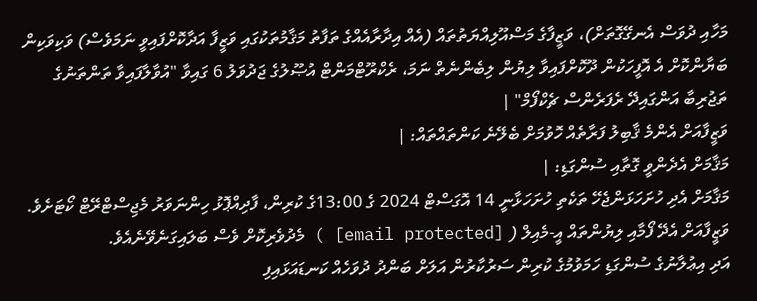މަހާއި ދުވަސް އެނގޭގޮތަށް)، ވަޒީފާގެ މަސްއޫލިއްޔަތުތައް (އެއް އިދާރާއެއްގެ ތަފާތު މަޤާމުތަކުގައި ވަޒީފާ އަދާކޮށްފައިވީ ނަމަވެސް) ވަކިވަކިން ބަޔާންކޮށް އެ އޮފީހަކުން ދޫކޮށްފައިވާ ލިޔުން ލިބެންނެތް ނަމަ، ރެކްރޫޓްމަންޓް އުޞޫލުގެ ޖަދުވަލު 6 ގައިވާ "އުވާލާފައިވާ ތަންތަނުގެ ތަޖުރިބާ އަންގައިދޭ ރެފަރެންސް ޗެކްފޯމް" |
ވަޒީފާއަށް އެންމެ ޤާބިލު ފަރާތެއް ހޮވުމަށް ބެލޭނެ ކަންތައްތައް: |
މަޤާމަށް އެދެންވީ ގޮތާއި ސުންގަޑި: |
މަޤާމަށް އެދި ހުށަހަޅަންޖެހޭ ތަކެތި ހުށަހަޅާނީ 14 އޮގަސްޓް 2024 ގެ 13:00ގެ ކުރިން، ފާދިއްޕޮޅު ހިންނަވަރު މެޖިސްޓްރޭޓް ކޯޓަށެވެ. ވަޒީފާއަށް އެދޭ ފޯމާއި ލިޔުންތައް އީ-މެއިލް ( [email protected] ) މެދުވެރިކޮށް ވެސް ބަލައިގަނެވޭނެއެވެ.
އަދި އިޢުލާނުގެ ސުންގަޑި ހަމަވުމުގެ ކުރިން ސަރުކާރުން އަލަށް ބަންދު ދުވަހެއް ކަނޑައަޅައިފި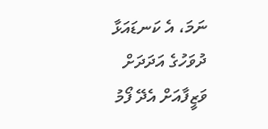ނަމަ، އެ ކަނޑައަޅާ ދުވަހުގެ އަދަދަށް ވަޒީފާއަށް އެދޭ ފޯމު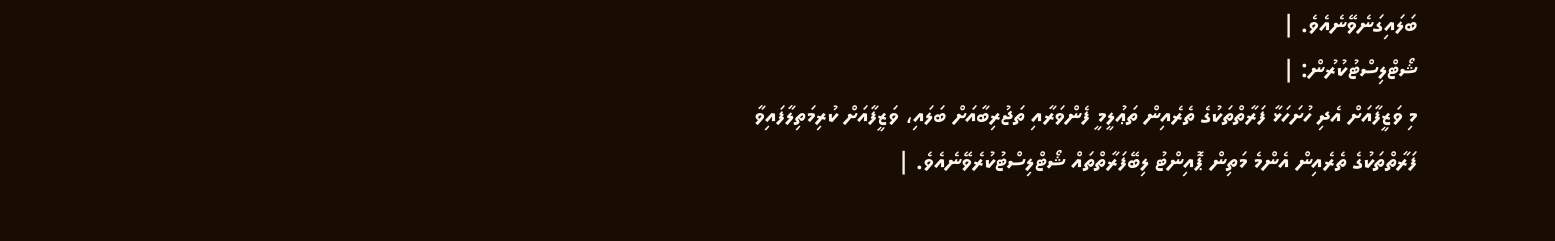ބަލައިގަނެވޭނެއެވެ. |
ޝޯޓްލިސްޓުކުރުން: |
މި ވަޒީފާއަށް އެދި ހުށަހަޅާ ފަރާތްތަކުގެ ތެރެއިން ތަޢުލީމީ ފެންވަރާއި ތަޖުރިބާއަށް ބަލައި، ވަޒީފާއަށް ކުރިމަތިލާފައިވާ ފަރާތްތަކުގެ ތެރެއިން އެންމެ މަތިން ޕޮއިންޓު ލިބޭފަރާތްތައް ޝޯޓްލިސްޓުކުރެވޭނެއެވެ. |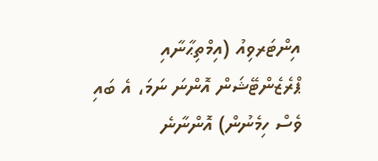އިންޓަރވިއު (އިމްތިޙާނާއި ޕްރެޒެންޓޭޝަން އޮންނަ ނަމަ، އެ ބައި ވެސް ހިމެނުން) އޮންނާނެ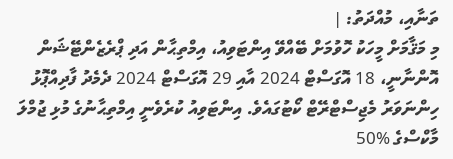ތަނާއި، މުއްދަތު: |
މި މަޤާމަށް މީހަކު ހޮވުމަށް ބޭއްވޭ އިންޓަވިއު، އިމްތިޙާން އަދި ޕްރެޒެންޓޭޝަން އޮންނާނީ، 18 އޮގަސްޓް 2024 އާއި 29 އޮގަސްޓް 2024 ދެމެދު ފާދިއްޕޮޅު ހިންނަވަރު މެޖިސްޓްރޭޓް ކޯޓުގައެވެ. އިންޓަވިއު ކުރެވެނީ އިމްތިޙާނުގެ މުޅި ޖުމްލަ މާކްސްގެ %50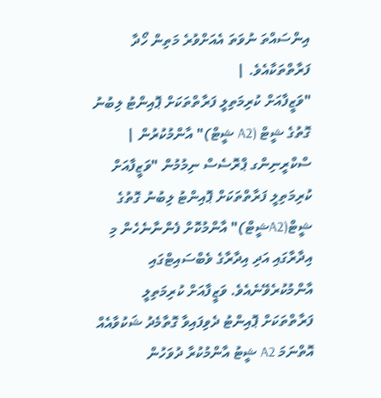އިންސައްތަ ނުވަތަ އެއަށްވުރެ މަތިން ހޯދާ ފަރާތްތަކާއެވެ. |
"ވަޒީފާއަށް ކުރިމަތިލީ ފަރާތްތަކަށް ޕޮއިންޓު ލިބުނު ގޮތުގެ ޝީޓް (A2 ޝީޓް)" އާންމުކުރުން |
ސްކްރީނިންގ ޕްރޮސެސް ނިމުމުން "ވަޒީފާއަށް ކުރިމަތިލީ ފަރާތްތަކަށް ޕޮއިންޓު ލިބުނު ގޮތުގެ ޝީޓް(A2ޝީޓް)" އާންމުކޮށް ފެންނާނެހެން މި އިދާރާގައި އަދި އިދާރާގެ ވެބްސައިޓްގައި އާންމުކުރެވޭނެއެވެ. ވަޒީފާއަށް ކުރިމަތިލީ ފަރާތްތަކަށް ޕޮއިންޓު ދެވިފައިވާ ގޮތާމެދު ޝަކުވާއެއް އޮތްނަމަ A2 ޝީޓު އާންމުކުރާ ދުވަހުން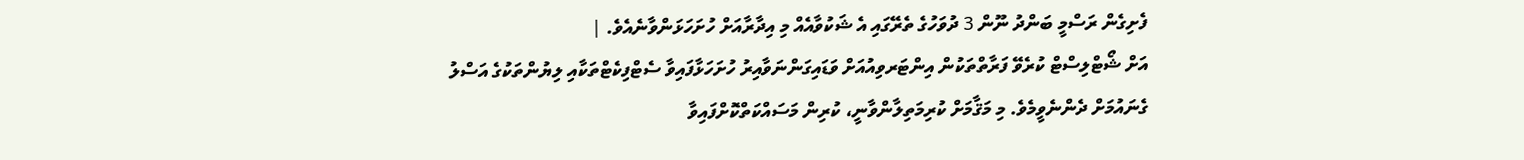ފެށިގެން ރަސްމީ ބަންދު ނޫން 3 ދުވަހުގެ ތެރޭގައި އެ ޝަކުވާއެއް މި އިދާރާއަށް ހުށަހަޅަންވާނެއެވެ. |
އަށް ޝޯޓްލިސްޓް ކުރެވޭ ފަރާތްތަކުން އިންޓަރވިއުއަށް ވަޑައިގަންނަވާއިރު ހުށަހަޅާފައިވާ ސެޓްފިކެޓްތަކާއި ލިޔުންތަކުގެ އަސްލު ގެނައުމަށް ދެންނެވީމެވެ. މި މަޤާމަށް ކުރިމަތިލާންވާނީ، ކުރިން މަސައްކަތްކޮށްފައިވާ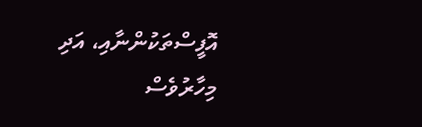އޮފީސްތަކުންނާއި، އަދި މިހާރުވެސް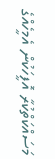މަސައްކަތްކުރާ އޮފީހަކުން އެމީހެއްގެ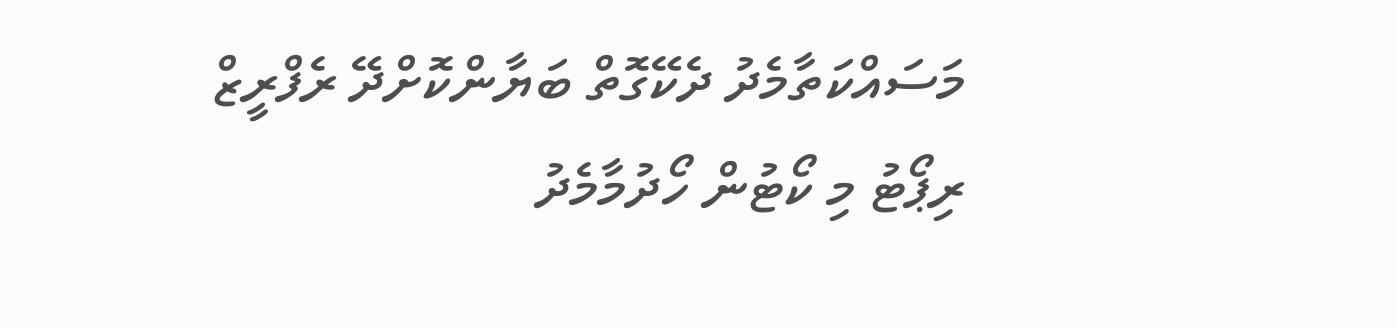މަސައްކަތާމެދު ދެކޭގޮތް ބަޔާންކޮށްދޭ ރެފްރީޒް ރިޕޯޓު މި ކޯޓުން ހޯދުމާމެދު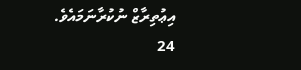އިޢުތިރާޒް ނުކުރާނަމައެވެ.
24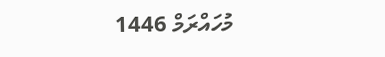މުހައްރަމް 1446